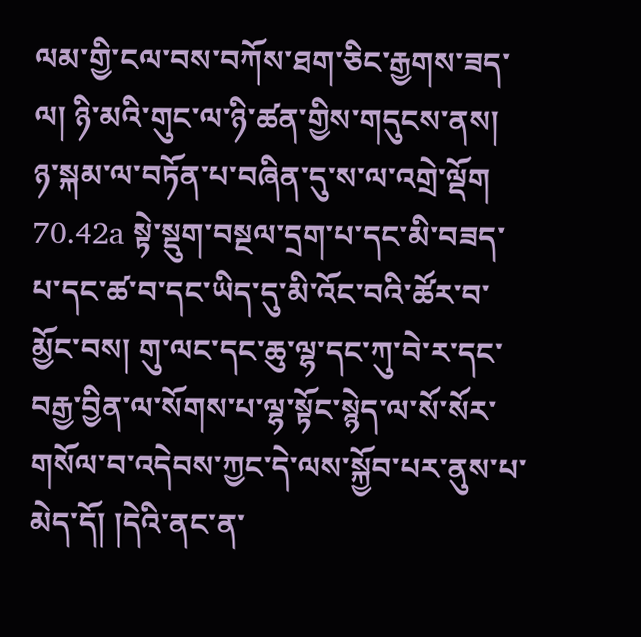ལམ་གྱི་ངལ་བས་བཀོས་ཐག་ཅིང་རྒྱགས་ཟད་ལ། ཉི་མའི་གུང་ལ་ཉི་ཚན་གྱིས་གདུངས་ནས། ཉ་སྐམ་ལ་བཏོན་པ་བཞིན་དུ་ས་ལ་འགྲེ་ལྡོག 70.42a སྟེ་སྡུག་བསྔལ་དྲག་པ་དང་མི་བཟད་པ་དང་ཚ་བ་དང་ཡིད་དུ་མི་འོང་བའི་ཚོར་བ་མྱོང་བས། གུ་ལང་དང་ཆུ་ལྷ་དང་ཀུ་བེ་ར་དང་བརྒྱ་བྱིན་ལ་སོགས་པ་ལྷ་སྟོང་སྙེད་ལ་སོ་སོར་གསོལ་བ་འདེབས་ཀྱང་དེ་ལས་སྐྱོབ་པར་ནུས་པ་མེད་དོ། །དེའི་ནང་ན་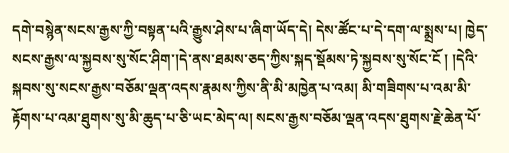དགེ་བསྙེན་སངས་རྒྱས་ཀྱི་བསྟན་པའི་རྒྱུས་ཤེས་པ་ཞིག་ཡོད་དེ། དེས་ཚོང་པ་དེ་དག་ལ་སྨྲས་པ། ཁྱེད་སངས་རྒྱས་ལ་སྐྱབས་སུ་སོང་ཤིག་།དེ་ནས་ཐམས་ཅད་ཀྱིས་སྐད་སྡོམས་ཏེ་སྐྱབས་སུ་སོང་ངོ ། །དེའི་སྐབས་སུ་སངས་རྒྱས་བཅོམ་ལྡན་འདས་རྣམས་ཀྱིས་ནི་མི་མཁྱེན་པ་འམ། མི་གཟིགས་པ་འམ་མི་རྟོགས་པ་འམ་ཐུགས་སུ་མི་ཆུད་པ་ཅི་ཡང་མེད་ལ། སངས་རྒྱས་བཅོམ་ལྡན་འདས་ཐུགས་རྗེ་ཆེན་པོ་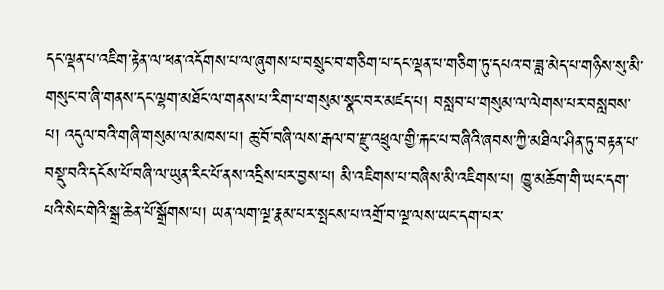དང་ལྡན་པ་འཇིག་རྟེན་ལ་ཕན་འདོགས་པ་ལ་ཞུགས་པ་བསྲུང་བ་གཅིག་པ་དང་ལྡན་པ་གཅིག་ཏུ་དཔའ་བ་ཟླ་མེད་པ་གཉིས་སུ་མི་གསུང་བ་ཞི་གནས་དང་ལྷག་མཐོང་ལ་གནས་པ་རིག་པ་གསུམ་སྣང་བར་མཛད་པ། བསླབ་པ་གསུམ་ལ་ལེགས་པར་བསླབས་པ། འདུལ་བའི་གཞི་གསུམ་ལ་མཁས་པ། ཆུ་བོ་བཞི་ལས་རྒལ་བ་རྫུ་འཕྲུལ་གྱི་རྐང་པ་བཞིའི་ཞབས་ཀྱི་མཐིལ་ཤིན་ཏུ་བརྟན་པ་བསྡུ་བའི་དངོས་པོ་བཞི་ལ་ཡུན་རིང་པོ་ནས་འདྲིས་པར་བྱས་པ། མི་འཇིགས་པ་བཞིས་མི་འཇིགས་པ། ཁྱུ་མཆོག་གི་ཡང་དག་པའི་སེང་གེའི་སྒྲ་ཆེན་པོ་སྒྲོགས་པ། ཡན་ལག་ལྔ་རྣམ་པར་སྤངས་པ་འགྲོ་བ་ལྔ་ལས་ཡང་དག་པར་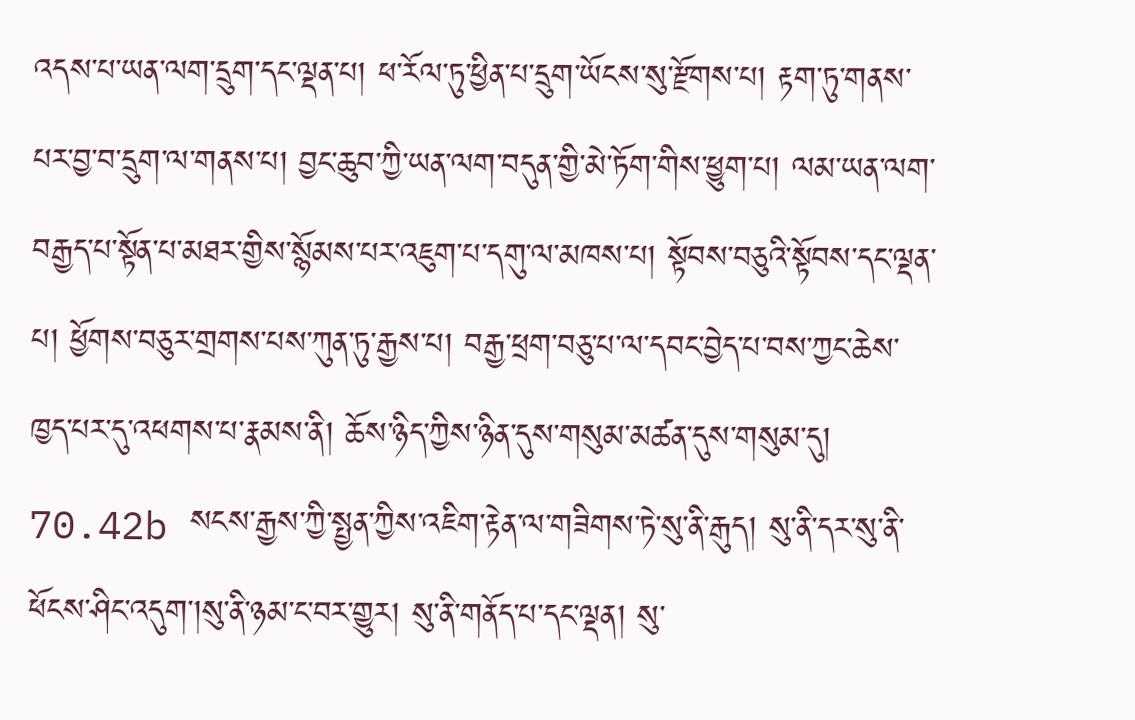འདས་པ་ཡན་ལག་དྲུག་དང་ལྡན་པ། ཕ་རོལ་ཏུ་ཕྱིན་པ་དྲུག་ཡོངས་སུ་རྫོགས་པ། རྟག་ཏུ་གནས་པར་བྱ་བ་དྲུག་ལ་གནས་པ། བྱང་ཆུབ་ཀྱི་ཡན་ལག་བདུན་གྱི་མེ་ཏོག་གིས་ཕྱུག་པ། ལམ་ཡན་ལག་བརྒྱད་པ་སྟོན་པ་མཐར་གྱིས་སྙོམས་པར་འཇུག་པ་དགུ་ལ་མཁས་པ། སྟོབས་བཅུའི་སྟོབས་དང་ལྡན་པ། ཕྱོགས་བཅུར་གྲགས་པས་ཀུན་ཏུ་རྒྱས་པ། བརྒྱ་ཕྲག་བཅུ་པ་ལ་དབང་བྱེད་པ་བས་ཀྱང་ཆེས་ཁྱད་པར་དུ་འཕགས་པ་རྣམས་ནི། ཆོས་ཉིད་ཀྱིས་ཉིན་དུས་གསུམ་མཚན་དུས་གསུམ་དུ། 70.42b སངས་རྒྱས་ཀྱི་སྤྱན་ཀྱིས་འཇིག་རྟེན་ལ་གཟིགས་ཏེ་སུ་ནི་རྒུད། སུ་ནི་དར་སུ་ནི་ཕོངས་ཤིང་འདུག་།སུ་ནི་ཉམ་ང་བར་གྱུར། སུ་ནི་གནོད་པ་དང་ལྡན། སུ་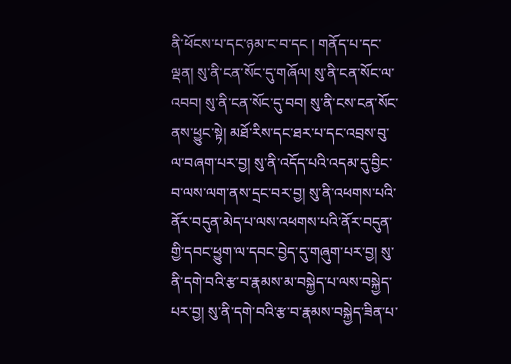ནི་ཕོངས་པ་དང་ཉམ་ང་བ་དང ། གནོད་པ་དང་ལྡན། སུ་ནི་ངན་སོང་དུ་གཞོལ། སུ་ནི་ངན་སོང་ལ་འབབ། སུ་ནི་ངན་སོང་དུ་བབ། སུ་ནི་ངས་ངན་སོང་ནས་ཕྱུང་སྟེ། མཐོ་རིས་དང་ཐར་པ་དང་འབྲས་བུ་ལ་བཞག་པར་བྱ། སུ་ནི་འདོད་པའི་འདམ་དུ་བྱིང་བ་ལས་ལག་ནས་དྲང་བར་བྱ། སུ་ནི་འཕགས་པའི་ནོར་བདུན་མེད་པ་ལས་འཕགས་པའི་ནོར་བདུན་གྱི་དབང་ཕྱུག་ལ་དབང་བྱེད་དུ་གཞུག་པར་བྱ། སུ་ནི་དགེ་བའི་རྩ་བ་རྣམས་མ་བསྐྱེད་པ་ལས་བསྐྱེད་པར་བྱ། སུ་ནི་དགེ་བའི་རྩ་བ་རྣམས་བསྐྱེད་ཟིན་པ་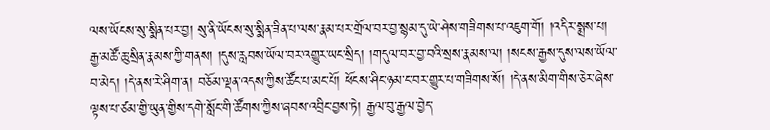ལས་ཡོངས་སུ་སྨིན་པར་བྱ། སུ་ནི་ཡོངས་སུ་སྨིན་ཟིན་པ་ལས་རྣམ་པར་གྲོལ་བར་བྱ་སྙམ་དུ་ཡེ་ཤེས་གཟིགས་པ་འཇུག་གོ། །འདིར་སྨྲས་པ། རྒྱ་མཚོ་ཆུ་སྲིན་རྣམས་ཀྱི་གནས། །དུས་རླབས་ཡོལ་བར་འགྱུར་ཡང་སྲིད། །གདུལ་བར་བྱ་བའི་སྲས་རྣམས་ལ། །སངས་རྒྱས་དུས་ལས་ཡོལ་བ་མེད། །དེ་ནས་རེ་ཤིག་ན། བཅོམ་ལྡན་འདས་ཀྱིས་ཚོང་པ་མང་པོ། ཕོངས་ཤིང་ཉམ་ང་བར་གྱུར་པ་གཟིགས་སོ། །དེ་ནས་མིག་གིས་ཅེར་ཞེས་ལྟས་པ་ཙམ་གྱི་ཡུན་གྱིས་དགེ་སློང་གི་ཚོགས་ཀྱིས་ཞབས་འབྲིང་བྱས་ཏེ། རྒྱལ་བུ་རྒྱལ་བྱེད་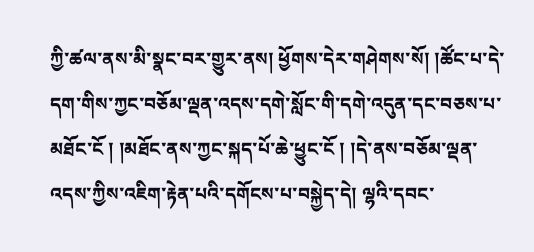ཀྱི་ཚལ་ནས་མི་སྣང་བར་གྱུར་ནས། ཕྱོགས་དེར་གཤེགས་སོ། །ཚོང་པ་དེ་དག་གིས་ཀྱང་བཅོམ་ལྡན་འདས་དགེ་སློང་གི་དགེ་འདུན་དང་བཅས་པ་མཐོང་ངོ ། །མཐོང་ནས་ཀྱང་སྐད་པོ་ཆེ་ཕྱུང་ངོ ། །དེ་ནས་བཅོམ་ལྡན་འདས་ཀྱིས་འཇིག་རྟེན་པའི་དགོངས་པ་བསྐྱེད་དེ། ལྷའི་དབང་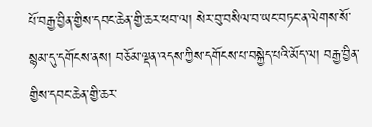པོ་བརྒྱ་བྱིན་གྱིས་དབང་ཆེན་གྱི་ཆར་ཕབ་ལ། སེར་བུ་བསིལ་བ་ཡང་བཏང་ན་ལེགས་སོ་སྙམ་དུ་དགོངས་ནས། བཅོམ་ལྡན་འདས་ཀྱིས་དགོངས་པ་བསྐྱེད་པའི་མོད་ལ། བརྒྱ་བྱིན་གྱིས་དབང་ཆེན་གྱི་ཆར་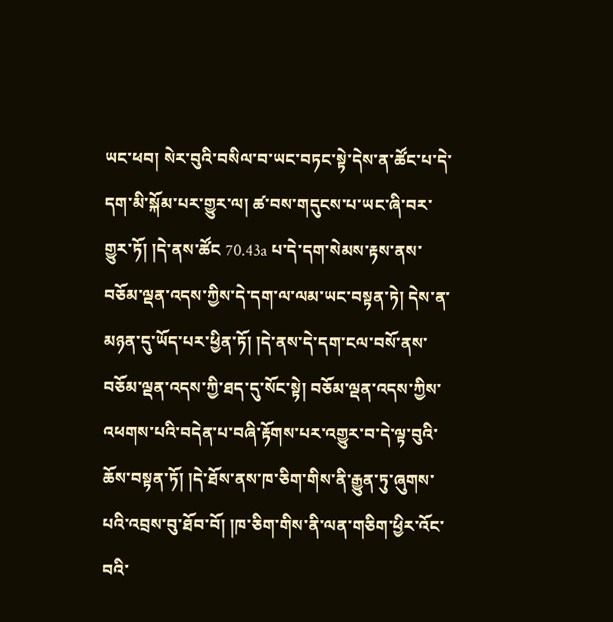ཡང་ཕབ། སེར་བུའི་བསིལ་བ་ཡང་བཏང་སྟེ་དེས་ན་ཚོང་པ་དེ་དག་མི་སྐོམ་པར་གྱུར་ལ། ཚ་བས་གདུངས་པ་ཡང་ཞི་བར་གྱུར་ཏོ། །དེ་ནས་ཚོང 70.43a པ་དེ་དག་སེམས་རྟས་ནས་བཅོམ་ལྡན་འདས་ཀྱིས་དེ་དག་ལ་ལམ་ཡང་བསྟན་ཏེ། དེས་ན་མཉན་དུ་ཡོད་པར་ཕྱིན་ཏོ། །དེ་ནས་དེ་དག་ངལ་བསོ་ནས་བཅོམ་ལྡན་འདས་ཀྱི་ཐད་དུ་སོང་སྟེ། བཅོམ་ལྡན་འདས་ཀྱིས་འཕགས་པའི་བདེན་པ་བཞི་རྟོགས་པར་འགྱུར་བ་དེ་ལྟ་བུའི་ཆོས་བསྟན་ཏོ། །དེ་ཐོས་ནས་ཁ་ཅིག་གིས་ནི་རྒྱུན་ཏུ་ཞུགས་པའི་འབྲས་བུ་ཐོབ་བོ། །ཁ་ཅིག་གིས་ནི་ལན་གཅིག་ཕྱིར་འོང་བའི་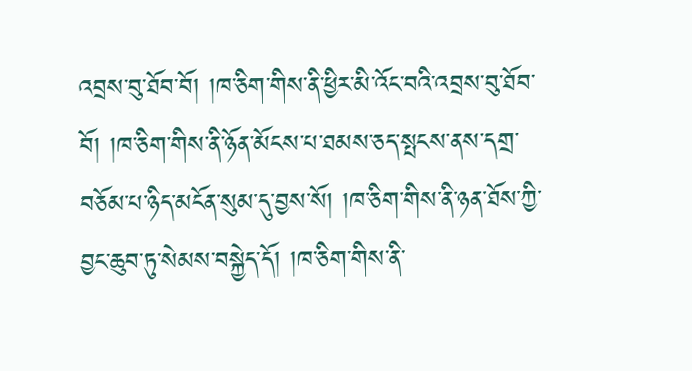འབྲས་བུ་ཐོབ་བོ། །ཁ་ཅིག་གིས་ནི་ཕྱིར་མི་འོང་བའི་འབྲས་བུ་ཐོབ་བོ། །ཁ་ཅིག་གིས་ནི་ཉོན་མོངས་པ་ཐམས་ཅད་སྤངས་ནས་དགྲ་བཅོམ་པ་ཉིད་མངོན་སུམ་དུ་བྱས་སོ། །ཁ་ཅིག་གིས་ནི་ཉན་ཐོས་ཀྱི་བྱང་ཆུབ་ཏུ་སེམས་བསྐྱེད་དོ། །ཁ་ཅིག་གིས་ནི་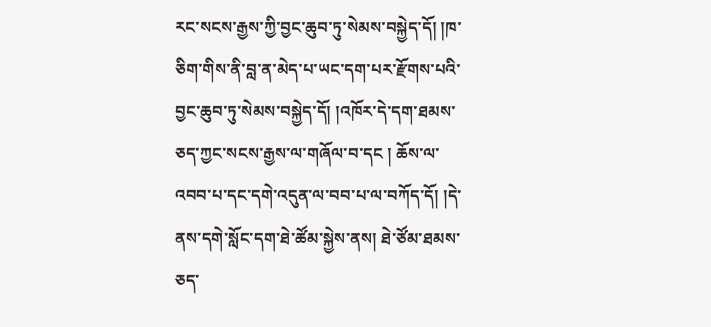རང་སངས་རྒྱས་ཀྱི་བྱང་ཆུབ་ཏུ་སེམས་བསྐྱེད་དོ། །ཁ་ཅིག་གིས་ནི་བླ་ན་མེད་པ་ཡང་དག་པར་རྫོགས་པའི་བྱང་ཆུབ་ཏུ་སེམས་བསྐྱེད་དོ། །འཁོར་དེ་དག་ཐམས་ཅད་ཀྱང་སངས་རྒྱས་ལ་གཞོལ་བ་དང ། ཆོས་ལ་འབབ་པ་དང་དགེ་འདུན་ལ་བབ་པ་ལ་བཀོད་དོ། །དེ་ནས་དགེ་སློང་དག་ཐེ་ཚོམ་སྐྱེས་ནས། ཐེ་ཙོམ་ཐམས་ཅད་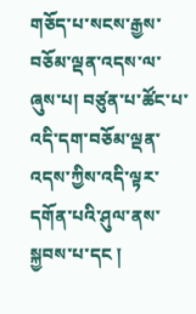གཅོད་པ་སངས་རྒྱས་བཅོམ་ལྡན་འདས་ལ་ཞུས་པ། བཙུན་པ་ཚོང་པ་འདི་དག་བཅོམ་ལྡན་འདས་ཀྱིས་འདི་ལྟར་དགོན་པའི་ཤུལ་ནས་སྐྱབས་པ་དང །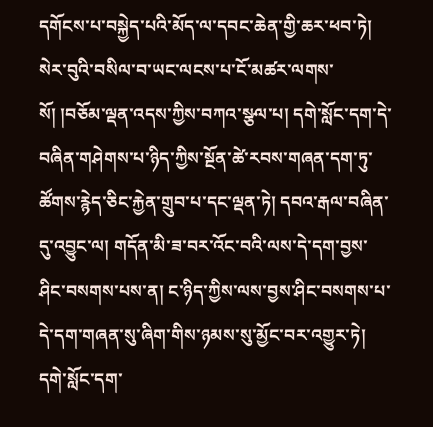དགོངས་པ་བསྐྱེད་པའི་མོད་ལ་དབང་ཆེན་གྱི་ཆར་ཕབ་ཏེ། སེར་བུའི་བསིལ་བ་ཡང་ལངས་པ་ངོ་མཚར་ལགས་སོ། །བཅོམ་ལྡན་འདས་ཀྱིས་བཀའ་སྩལ་པ། དགེ་སློང་དག་དེ་བཞིན་གཤེགས་པ་ཉིད་ཀྱིས་སྔོན་ཚེ་རབས་གཞན་དག་ཏུ་ཚོགས་རྙེད་ཅིང་རྐྱེན་གྲུབ་པ་དང་ལྡན་ཏེ། དབའ་རྒལ་བཞིན་དུ་འབྱུང་ལ། གདོན་མི་ཟ་བར་འོང་བའི་ལས་དེ་དག་བྱས་ཤིང་བསགས་པས་ན། ང་ཉིད་ཀྱིས་ལས་བྱས་ཤིང་བསགས་པ་དེ་དག་གཞན་སུ་ཞིག་གིས་ཉམས་སུ་མྱོང་བར་འགྱུར་ཏེ། དགེ་སློང་དག་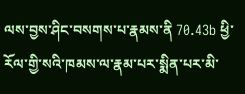ལས་བྱས་ཤིང་བསགས་པ་རྣམས་ནི 70.43b ཕྱི་རོལ་གྱི་སའི་ཁམས་ལ་རྣམ་པར་སྨིན་པར་མི་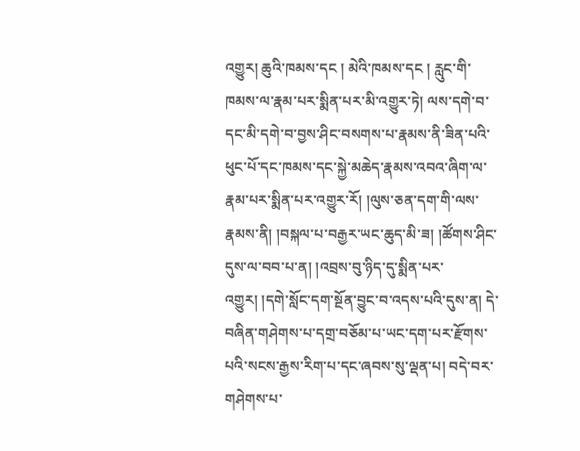འགྱུར། ཆུའི་ཁམས་དང ། མེའི་ཁམས་དང ། རླུང་གི་ཁམས་ལ་རྣམ་པར་སྨིན་པར་མི་འགྱུར་ཏེ། ལས་དགེ་བ་དང་མི་དགེ་བ་བྱས་ཤིང་བསགས་པ་རྣམས་ནི་ཟིན་པའི་ཕུང་པོ་དང་ཁམས་དང་སྐྱེ་མཆེད་རྣམས་འབའ་ཞིག་ལ་རྣམ་པར་སྨིན་པར་འགྱུར་རོ། །ལུས་ཅན་དག་གི་ལས་རྣམས་ནི། །བསྐལ་པ་བརྒྱར་ཡང་ཆུད་མི་ཟ། །ཚོགས་ཤིང་དུས་ལ་བབ་པ་ན། །འབྲས་བུ་ཉིད་དུ་སྨིན་པར་འགྱུར། །དགེ་སློང་དག་སྔོན་བྱུང་བ་འདས་པའི་དུས་ན། དེ་བཞིན་གཤེགས་པ་དགྲ་བཅོམ་པ་ཡང་དག་པར་རྫོགས་པའི་སངས་རྒྱས་རིག་པ་དང་ཞབས་སུ་ལྡན་པ། བདེ་བར་གཤེགས་པ་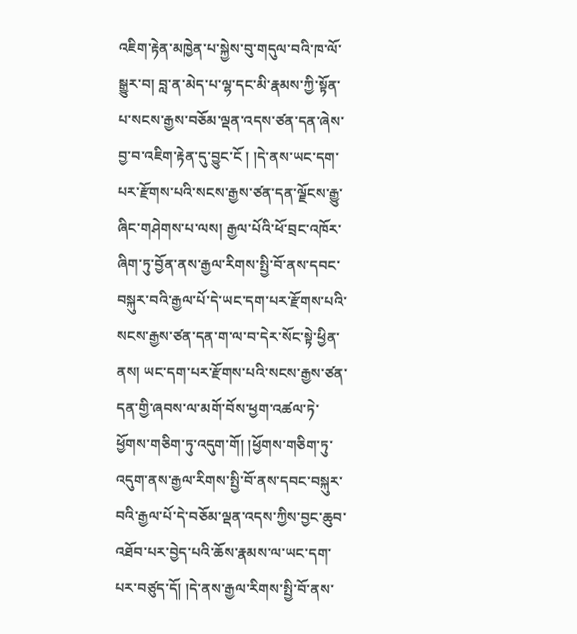འཇིག་རྟེན་མཁྱེན་པ་སྐྱེས་བུ་གདུལ་བའི་ཁ་ལོ་སྒྱུར་བ། བླ་ན་མེད་པ་ལྷ་དང་མི་རྣམས་ཀྱི་སྟོན་པ་སངས་རྒྱས་བཅོམ་ལྡན་འདས་ཙན་དན་ཞེས་བྱ་བ་འཇིག་རྟེན་དུ་བྱུང་ངོ ། །དེ་ནས་ཡང་དག་པར་རྫོགས་པའི་སངས་རྒྱས་ཙན་དན་ལྗོངས་རྒྱུ་ཞིང་གཤེགས་པ་ལས། རྒྱལ་པོའི་ཕོ་བྲང་འཁོར་ཞིག་ཏུ་བྱོན་ནས་རྒྱལ་རིགས་སྤྱི་བོ་ནས་དབང་བསྐུར་བའི་རྒྱལ་པོ་དེ་ཡང་དག་པར་རྫོགས་པའི་སངས་རྒྱས་ཙན་དན་ག་ལ་བ་དེར་སོང་སྟེ་ཕྱིན་ནས། ཡང་དག་པར་རྫོགས་པའི་སངས་རྒྱས་ཙན་དན་གྱི་ཞབས་ལ་མགོ་བོས་ཕྱག་འཚལ་ཏེ་ཕྱོགས་གཅིག་ཏུ་འདུག་གོ། །ཕྱོགས་གཅིག་ཏུ་འདུག་ནས་རྒྱལ་རིགས་སྤྱི་བོ་ནས་དབང་བསྐུར་བའི་རྒྱལ་པོ་དེ་བཅོམ་ལྡན་འདས་ཀྱིས་བྱང་ཆུབ་འཐོབ་པར་བྱེད་པའི་ཆོས་རྣམས་ལ་ཡང་དག་པར་བཙུད་དོ། །དེ་ནས་རྒྱལ་རིགས་སྤྱི་བོ་ནས་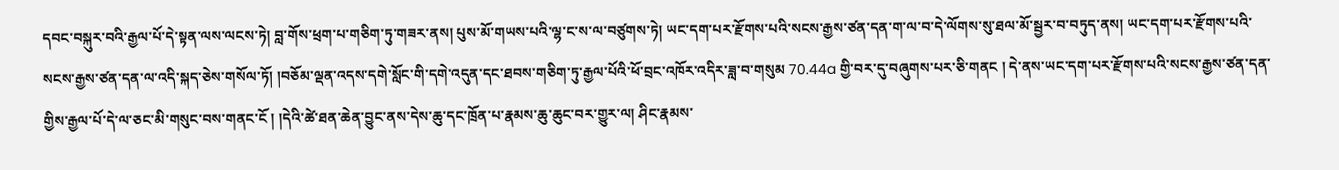དབང་བསྐུར་བའི་རྒྱལ་པོ་དེ་སྟན་ལས་ལངས་ཏེ། བླ་གོས་ཕྲག་པ་གཅིག་ཏུ་གཟར་ནས། པུས་མོ་གཡས་པའི་ལྷ་ང་ས་ལ་བཙུགས་ཏེ། ཡང་དག་པར་རྫོགས་པའི་སངས་རྒྱས་ཙན་དན་ག་ལ་བ་དེ་ལོགས་སུ་ཐལ་མོ་སྦྱར་བ་བཏུད་ནས། ཡང་དག་པར་རྫོགས་པའི་སངས་རྒྱས་ཙན་དན་ལ་འདི་སྐད་ཅེས་གསོལ་ཏོ། །བཅོམ་ལྡན་འདས་དགེ་སློང་གི་དགེ་འདུན་དང་ཐབས་གཅིག་ཏུ་རྒྱལ་པོའི་ཕོ་བྲང་འཁོར་འདིར་ཟླ་བ་གསུམ 70.44a གྱི་བར་དུ་བཞུགས་པར་ཅི་གནང ། དེ་ནས་ཡང་དག་པར་རྫོགས་པའི་སངས་རྒྱས་ཙན་དན་གྱིས་རྒྱལ་པོ་དེ་ལ་ཅང་མི་གསུང་བས་གནང་ངོ ། །དེའི་ཚེ་ཐན་ཆེན་བྱུང་ནས་དེས་ཆུ་དང་ཁྲོན་པ་རྣམས་ཆུ་ཆུང་བར་གྱུར་ལ། ཤིང་རྣམས་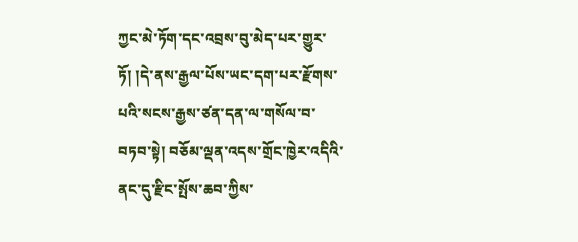ཀྱང་མེ་ཏོག་དང་འབྲས་བུ་མེད་པར་གྱུར་ཏོ། །དེ་ནས་རྒྱལ་པོས་ཡང་དག་པར་རྫོགས་པའི་སངས་རྒྱས་ཙན་དན་ལ་གསོལ་བ་བཏབ་སྟེ། བཅོམ་ལྡན་འདས་གྲོང་ཁྱེར་འདིའི་ནང་དུ་རྫིང་སྤོས་ཆབ་ཀྱིས་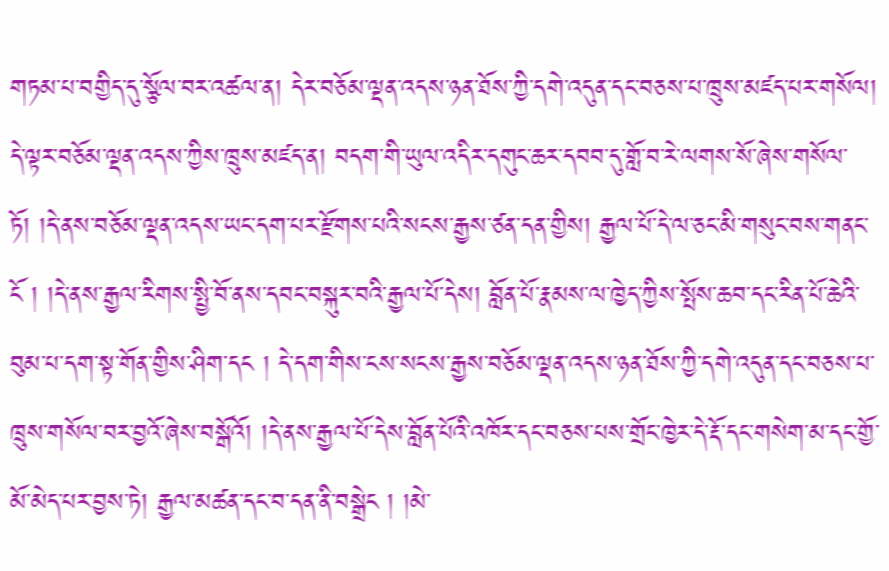གཏམ་པ་བགྱིད་དུ་སྩོལ་བར་འཚལ་ན། དེར་བཅོམ་ལྡན་འདས་ཉན་ཐོས་ཀྱི་དགེ་འདུན་དང་བཅས་པ་ཁྲུས་མཛད་པར་གསོལ། དེ་ལྟར་བཅོམ་ལྡན་འདས་ཀྱིས་ཁྲུས་མཛད་ན། བདག་གི་ཡུལ་འདིར་དགུང་ཆར་དབབ་དུ་གློ་བ་རེ་ལགས་སོ་ཞེས་གསོལ་ཏོ། །དེ་ནས་བཅོམ་ལྡན་འདས་ཡང་དག་པར་རྫོགས་པའི་སངས་རྒྱས་ཙན་དན་གྱིས། རྒྱལ་པོ་དེ་ལ་ཅང་མི་གསུང་བས་གནང་ངོ ། །དེ་ནས་རྒྱལ་རིགས་སྤྱི་བོ་ནས་དབང་བསྐུར་བའི་རྒྱལ་པོ་དེས། བློན་པོ་རྣམས་ལ་ཁྱེད་ཀྱིས་སྤོས་ཆབ་དང་རིན་པོ་ཆེའི་བུམ་པ་དག་སྟ་གོན་གྱིས་ཤིག་དང ། དེ་དག་གིས་ངས་སངས་རྒྱས་བཅོམ་ལྡན་འདས་ཉན་ཐོས་ཀྱི་དགེ་འདུན་དང་བཅས་པ་ཁྲུས་གསོལ་བར་བྱའོ་ཞེས་བསྒོའོ། །དེ་ནས་རྒྱལ་པོ་དེས་བློན་པོའི་འཁོར་དང་བཅས་པས་གྲོང་ཁྱེར་དེ་རྡོ་དང་གསེག་མ་དང་གྱོ་མོ་མེད་པར་བྱས་ཏེ། རྒྱལ་མཚན་དང་བ་དན་ནི་བསྒྲེང ། །མེ་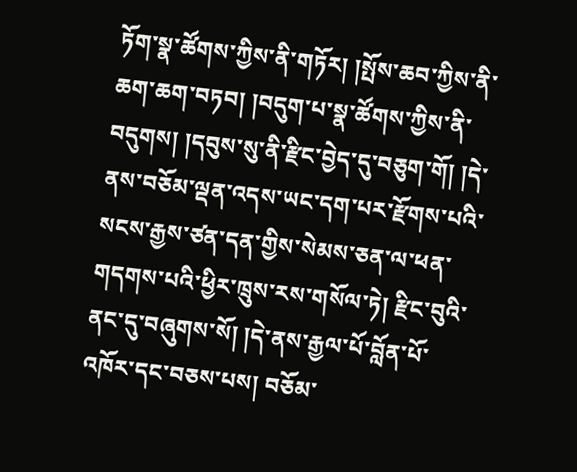ཏོག་སྣ་ཚོགས་ཀྱིས་ནི་གཏོར། །སྤོས་ཆབ་ཀྱིས་ནི་ཆག་ཆག་བཏབ། །བདུག་པ་སྣ་ཚོགས་ཀྱིས་ནི་བདུགས། །དབུས་སུ་ནི་རྫིང་བྱེད་དུ་བཅུག་གོ། །དེ་ནས་བཅོམ་ལྡན་འདས་ཡང་དག་པར་རྫོགས་པའི་སངས་རྒྱས་ཙན་དན་གྱིས་སེམས་ཅན་ལ་ཕན་གདགས་པའི་ཕྱིར་ཁྲུས་རས་གསོལ་ཏེ། རྫིང་བུའི་ནང་དུ་བཞུགས་སོ། །དེ་ནས་རྒྱལ་པོ་བློན་པོ་འཁོར་དང་བཅས་པས། བཅོམ་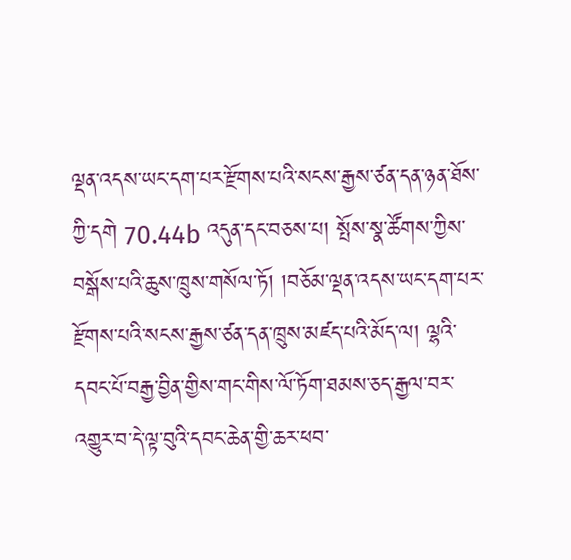ལྡན་འདས་ཡང་དག་པར་རྫོགས་པའི་སངས་རྒྱས་ཙན་དན་ཉན་ཐོས་ཀྱི་དགེ 70.44b འདུན་དང་བཅས་པ། སྤོས་སྣ་ཚོགས་ཀྱིས་བསྒོས་པའི་ཆུས་ཁྲུས་གསོལ་ཏོ། །བཅོམ་ལྡན་འདས་ཡང་དག་པར་རྫོགས་པའི་སངས་རྒྱས་ཙན་དན་ཁྲུས་མཛད་པའི་མོད་ལ། ལྷའི་དབང་པོ་བརྒྱ་བྱིན་གྱིས་གང་གིས་ལོ་ཏོག་ཐམས་ཅད་རྒྱལ་བར་འགྱུར་བ་དེ་ལྟ་བུའི་དབང་ཆེན་གྱི་ཆར་ཕབ་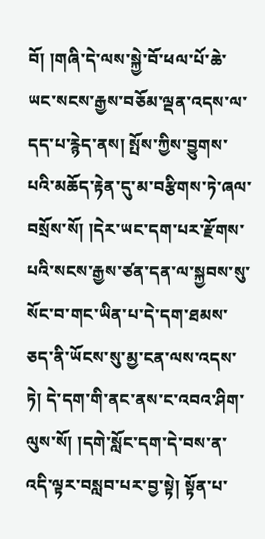བོ། །གཞི་དེ་ལས་སྐྱེ་བོ་ཕལ་པོ་ཆེ་ཡང་སངས་རྒྱས་བཅོམ་ལྡན་འདས་ལ་དད་པ་རྙེད་ནས། སྤོས་ཀྱིས་བྱུགས་པའི་མཆོད་རྟེན་དུ་མ་བརྩིགས་ཏེ་ཞལ་བསྲོས་སོ། །དེར་ཡང་དག་པར་རྫོགས་པའི་སངས་རྒྱས་ཙན་དན་ལ་སྐྱབས་སུ་སོང་བ་གང་ཡིན་པ་དེ་དག་ཐམས་ཅད་ནི་ཡོངས་སུ་མྱ་ངན་ལས་འདས་ཏེ། དེ་དག་གི་ནང་ནས་ང་འབའ་ཤིག་ལུས་སོ། །དགེ་སློང་དག་དེ་བས་ན་འདི་ལྟར་བསླབ་པར་བྱ་སྟེ། སྟོན་པ་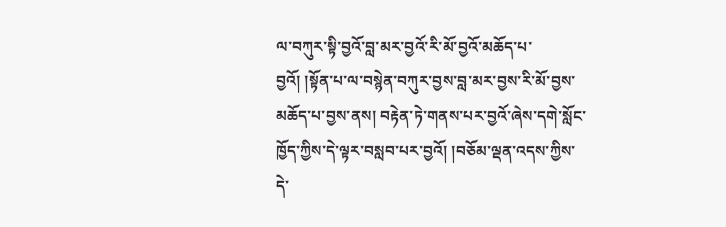ལ་བཀུར་སྟི་བྱའོ་བླ་མར་བྱའོ་རི་མོ་བྱའོ་མཆོད་པ་བྱའོ། །སྟོན་པ་ལ་བསྙེན་བཀུར་བྱས་བླ་མར་བྱས་རི་མོ་བྱས་མཆོད་པ་བྱས་ནས། བརྟེན་ཏེ་གནས་པར་བྱའོ་ཞེས་དགེ་སློང་ཁྱོད་ཀྱིས་དེ་ལྟར་བསླབ་པར་བྱའོ། །བཅོམ་ལྡན་འདས་ཀྱིས་དེ་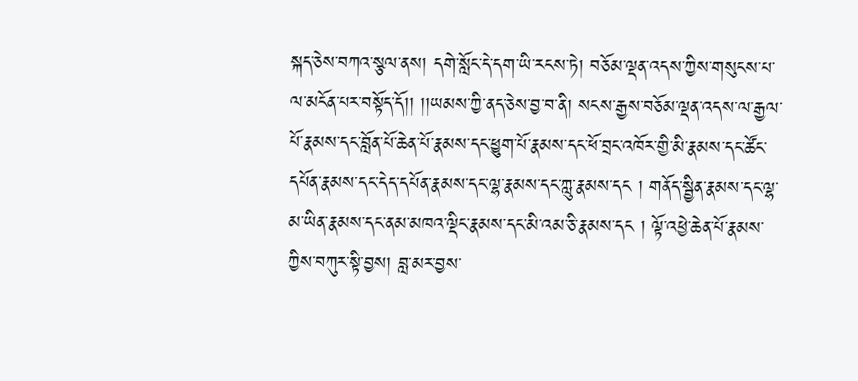སྐད་ཅེས་བཀའ་སྩལ་ནས། དགེ་སློང་དེ་དག་ཡི་རངས་ཏེ། བཅོམ་ལྡན་འདས་ཀྱིས་གསུངས་པ་ལ་མངོན་པར་བསྟོད་དོ།། །།ཡམས་ཀྱི་ནད་ཅེས་བྱ་བ་ནི། སངས་རྒྱས་བཅོམ་ལྡན་འདས་ལ་རྒྱལ་པོ་རྣམས་དང་བློན་པོ་ཆེན་པོ་རྣམས་དང་ཕྱུག་པོ་རྣམས་དང་ཕོ་བྲང་འཁོར་གྱི་མི་རྣམས་དང་ཚོང་དཔོན་རྣམས་དང་དེད་དཔོན་རྣམས་དང་ལྷ་རྣམས་དང་ཀླུ་རྣམས་དང ། གནོད་སྦྱིན་རྣམས་དང་ལྷ་མ་ཡིན་རྣམས་དང་ནམ་མཁའ་ལྡིང་རྣམས་དང་མི་འམ་ཅི་རྣམས་དང ། ལྟོ་འཕྱེ་ཆེན་པོ་རྣམས་ཀྱིས་བཀུར་སྟི་བྱས། བླ་མར་བྱས་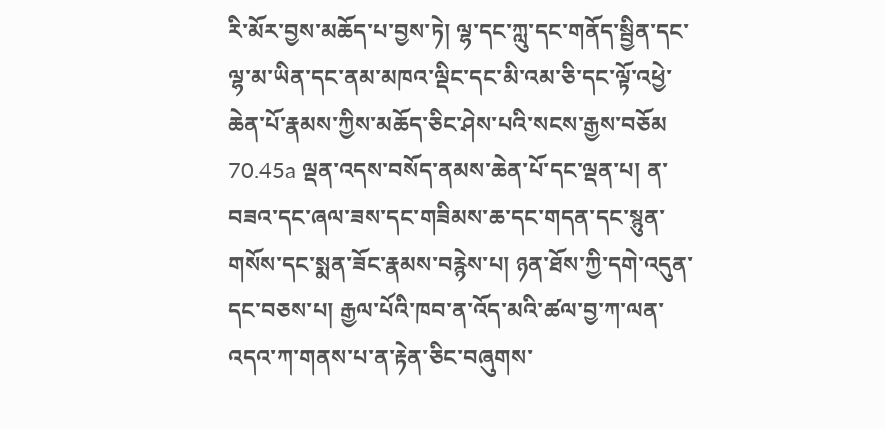རི་མོར་བྱས་མཆོད་པ་བྱས་ཏེ། ལྷ་དང་ཀླུ་དང་གནོད་སྦྱིན་དང་ལྷ་མ་ཡིན་དང་ནམ་མཁའ་ལྡིང་དང་མི་འམ་ཅི་དང་ལྟོ་འཕྱེ་ཆེན་པོ་རྣམས་ཀྱིས་མཆོད་ཅིང་ཤེས་པའི་སངས་རྒྱས་བཅོམ 70.45a ལྡན་འདས་བསོད་ནམས་ཆེན་པོ་དང་ལྡན་པ། ན་བཟའ་དང་ཞལ་ཟས་དང་གཟིམས་ཆ་དང་གདན་དང་སྙུན་གསོས་དང་སྨན་ཟོང་རྣམས་བརྙེས་པ། ཉན་ཐོས་ཀྱི་དགེ་འདུན་དང་བཅས་པ། རྒྱལ་པོའི་ཁབ་ན་འོད་མའི་ཚལ་བྱ་ཀ་ལན་འདའ་ཀ་གནས་པ་ན་རྟེན་ཅིང་བཞུགས་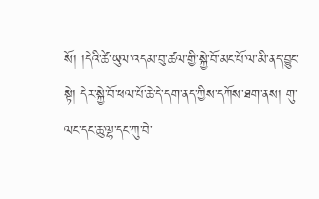སོ། །དེའི་ཚེ་ཡུལ་འདམ་བུ་ཚལ་གྱི་སྐྱེ་བོ་མང་པོ་ལ་མི་ནད་བྱུང་སྟེ། དེར་སྐྱེ་བོ་ཕལ་པོ་ཆེ་དེ་དག་ནད་ཀྱིས་དཀོས་ཐག་ནས། གུ་ལང་དང་ཆུ་ལྷ་དང་ཀུ་བེ་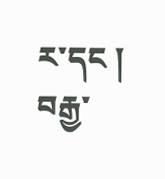ར་དང ། བརྒྱ་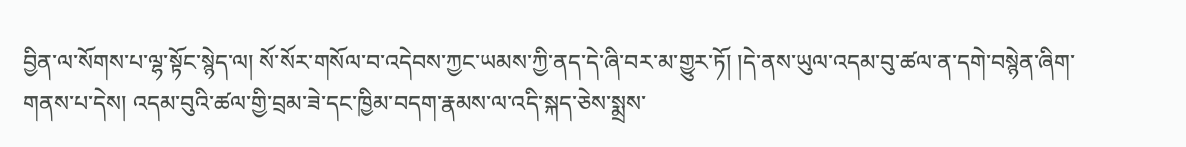བྱིན་ལ་སོགས་པ་ལྷ་སྟོང་སྙེད་ལ། སོ་སོར་གསོལ་བ་འདེབས་ཀྱང་ཡམས་ཀྱི་ནད་དེ་ཞི་བར་མ་གྱུར་ཏོ། །དེ་ནས་ཡུལ་འདམ་བུ་ཚལ་ན་དགེ་བསྙེན་ཞིག་གནས་པ་དེས། འདམ་བུའི་ཚལ་གྱི་བྲམ་ཟེ་དང་ཁྱིམ་བདག་རྣམས་ལ་འདི་སྐད་ཅེས་སྨྲས་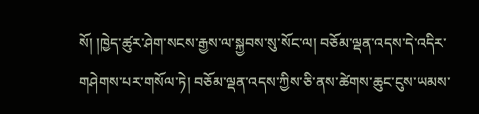སོ། །ཁྱེད་ཚུར་ཤེག་སངས་རྒྱས་ལ་སྐྱབས་སུ་སོང་ལ། བཅོམ་ལྡན་འདས་དེ་འདིར་གཤེགས་པར་གསོལ་ཏེ། བཅོམ་ལྡན་འདས་ཀྱིས་ཅི་ནས་ཚེགས་ཆུང་ངུས་ཡམས་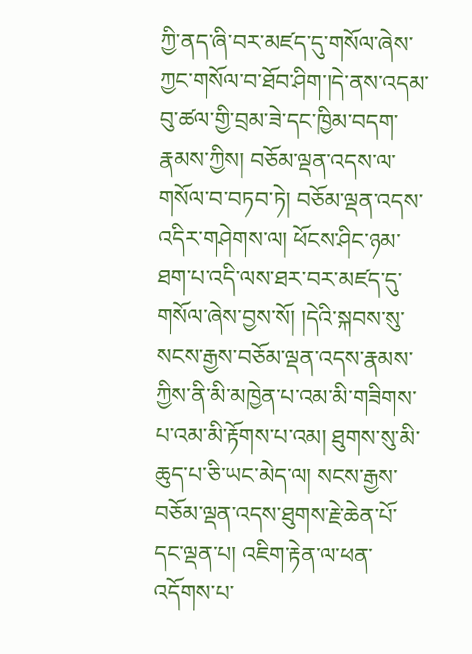ཀྱི་ནད་ཞི་བར་མཛད་དུ་གསོལ་ཞེས་ཀྱང་གསོལ་བ་ཐོབ་ཤིག་།དེ་ནས་འདམ་བུ་ཚལ་གྱི་བྲམ་ཟེ་དང་ཁྱིམ་བདག་རྣམས་ཀྱིས། བཅོམ་ལྡན་འདས་ལ་གསོལ་བ་བཏབ་ཏེ། བཅོམ་ལྡན་འདས་འདིར་གཤེགས་ལ། ཕོངས་ཤིང་ཉམ་ཐག་པ་འདི་ལས་ཐར་བར་མཛད་དུ་གསོལ་ཞེས་བྱས་སོ། །དེའི་སྐབས་སུ་སངས་རྒྱས་བཅོམ་ལྡན་འདས་རྣམས་ཀྱིས་ནི་མི་མཁྱེན་པ་འམ་མི་གཟིགས་པ་འམ་མི་རྟོགས་པ་འམ། ཐུགས་སུ་མི་ཆུད་པ་ཅི་ཡང་མེད་ལ། སངས་རྒྱས་བཅོམ་ལྡན་འདས་ཐུགས་རྗེ་ཆེན་པོ་དང་ལྡན་པ། འཇིག་རྟེན་ལ་ཕན་འདོགས་པ་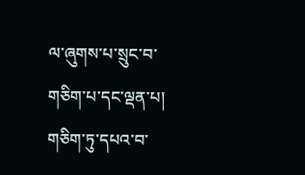ལ་ཞུགས་པ་སྲུང་བ་གཅིག་པ་དང་ལྡན་པ། གཅིག་ཏུ་དཔའ་བ་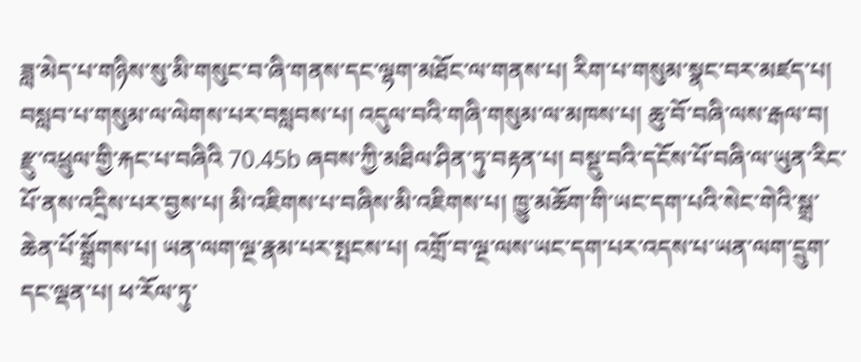ཟླ་མེད་པ་གཉིས་སུ་མི་གསུང་བ་ཞི་གནས་དང་ལྷག་མཐོང་ལ་གནས་པ། རིག་པ་གསུམ་སྣང་བར་མཛད་པ། བསླབ་པ་གསུམ་ལ་ལེགས་པར་བསླབས་པ། འདུལ་བའི་གཞི་གསུམ་ལ་མཁས་པ། ཆུ་བོ་བཞི་ལས་རྒལ་བ། རྫུ་འཕྲུལ་གྱི་རྐང་པ་བཞིའི 70.45b ཞབས་ཀྱི་མཐིལ་ཤིན་ཏུ་བརྟན་པ། བསྡུ་བའི་དངོས་པོ་བཞི་ལ་ཡུན་རིང་པོ་ནས་འདྲིས་པར་བྱས་པ། མི་འཇིགས་པ་བཞིས་མི་འཇིགས་པ། ཁྱུ་མཆོག་གི་ཡང་དག་པའི་སེང་གེའི་སྒྲ་ཆེན་པོ་སྒྲོགས་པ། ཡན་ལག་ལྔ་རྣམ་པར་སྤངས་པ། འགྲོ་བ་ལྔ་ལས་ཡང་དག་པར་འདས་པ་ཡན་ལག་དྲུག་དང་ལྡན་པ། ཕ་རོལ་ཏུ་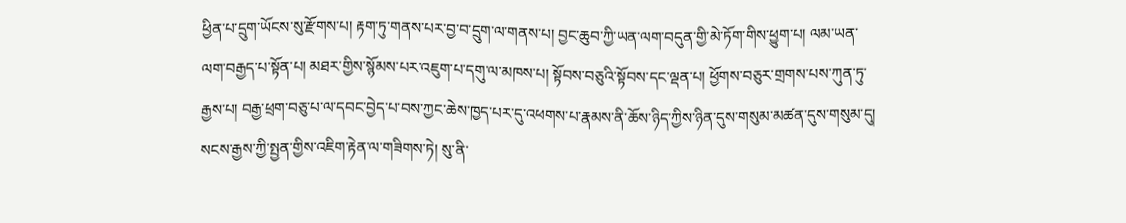ཕྱིན་པ་དྲུག་ཡོངས་སུ་རྫོགས་པ། རྟག་ཏུ་གནས་པར་བྱ་བ་དྲུག་ལ་གནས་པ། བྱང་ཆུབ་ཀྱི་ཡན་ལག་བདུན་གྱི་མེ་ཏོག་གིས་ཕྱུག་པ། ལམ་ཡན་ལག་བརྒྱད་པ་སྟོན་པ། མཐར་གྱིས་སྙོམས་པར་འཇུག་པ་དགུ་ལ་མཁས་པ། སྟོབས་བཅུའི་སྟོབས་དང་ལྡན་པ། ཕྱོགས་བཅུར་གྲགས་པས་ཀུན་ཏུ་རྒྱས་པ། བརྒྱ་ཕྲག་བཅུ་པ་ལ་དབང་བྱེད་པ་བས་ཀྱང་ཆེས་ཁྱད་པར་དུ་འཕགས་པ་རྣམས་ནི་ཆོས་ཉིད་ཀྱིས་ཉིན་དུས་གསུམ་མཚན་དུས་གསུམ་དུ། སངས་རྒྱས་ཀྱི་སྤྱན་གྱིས་འཇིག་རྟེན་ལ་གཟིགས་ཏེ། སུ་ནི་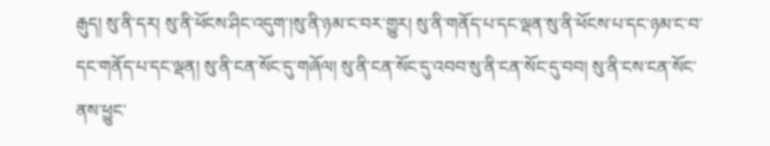རྒུད། སུ་ནི་དར། སུ་ནི་ཕོངས་ཤིང་འདུག་།སུ་ནི་ཉམ་ང་བར་གྱུར། སུ་ནི་གནོད་པ་དང་ལྡན་སུ་ནི་ཕོངས་པ་དང་ཉམ་ང་བ་དང་གནོད་པ་དང་ལྡན། སུ་ནི་ངན་སོང་དུ་གཞོལ། སུ་ནི་ངན་སོང་དུ་འབབ་སུ་ནི་ངན་སོང་དུ་བབ། སུ་ནི་ངས་ངན་སོང་ནས་ཕྱུང་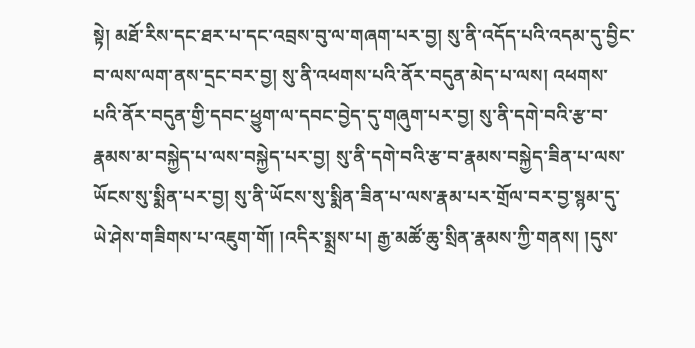སྟེ། མཐོ་རིས་དང་ཐར་པ་དང་འབྲས་བུ་ལ་གཞག་པར་བྱ། སུ་ནི་འདོད་པའི་འདམ་དུ་བྱིང་བ་ལས་ལག་ནས་དྲང་བར་བྱ། སུ་ནི་འཕགས་པའི་ནོར་བདུན་མེད་པ་ལས། འཕགས་པའི་ནོར་བདུན་གྱི་དབང་ཕྱུག་ལ་དབང་བྱེད་དུ་གཞུག་པར་བྱ། སུ་ནི་དགེ་བའི་རྩ་བ་རྣམས་མ་བསྐྱེད་པ་ལས་བསྐྱེད་པར་བྱ། སུ་ནི་དགེ་བའི་རྩ་བ་རྣམས་བསྐྱེད་ཟིན་པ་ལས་ཡོངས་སུ་སྨིན་པར་བྱ། སུ་ནི་ཡོངས་སུ་སྨིན་ཟིན་པ་ལས་རྣམ་པར་གྲོལ་བར་བྱ་སྙམ་དུ་ཡེ་ཤེས་གཟིགས་པ་འཇུག་གོ། །འདིར་སྨྲས་པ། རྒྱ་མཚོ་ཆུ་སྲིན་རྣམས་ཀྱི་གནས། །དུས་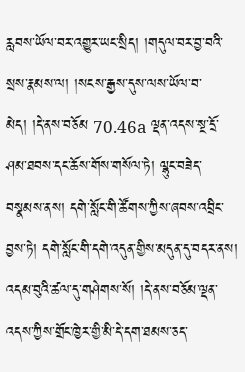རླབས་ཡོལ་བར་འགྱུར་ཡང་སྲིད། །གདུལ་བར་བྱ་བའི་སྲས་རྣམས་ལ། །སངས་རྒྱས་དུས་ལས་ཡོལ་བ་མེད། །དེ་ནས་བཅོམ 70.46a ལྡན་འདས་སྔ་དྲོ་ཤམ་ཐབས་དང་ཆོས་གོས་གསོལ་ཏེ། ལྷུང་བཟེད་བསྣམས་ནས། དགེ་སློང་གི་ཚོགས་ཀྱིས་ཞབས་འབྲིང་བྱས་ཏེ། དགེ་སློང་གི་དགེ་འདུན་གྱིས་མདུན་དུ་བདར་ནས། འདམ་བུའི་ཚལ་དུ་གཤེགས་སོ། །དེ་ནས་བཅོམ་ལྡན་འདས་ཀྱིས་གྲོང་ཁྱེར་གྱི་མི་དེ་དག་ཐམས་ཅད་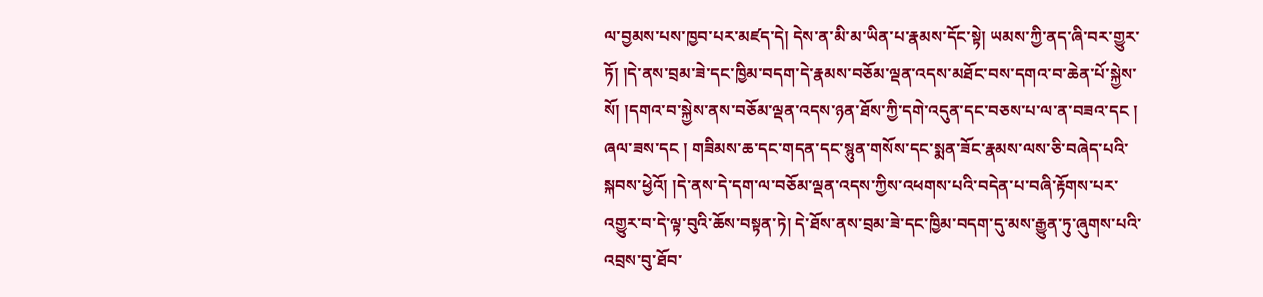ལ་བྱམས་པས་ཁྱབ་པར་མཛད་དེ། དེས་ན་མི་མ་ཡིན་པ་རྣམས་དོང་སྟེ། ཡམས་ཀྱི་ནད་ཞི་བར་གྱུར་ཏོ། །དེ་ནས་བྲམ་ཟེ་དང་ཁྱིམ་བདག་དེ་རྣམས་བཅོམ་ལྡན་འདས་མཐོང་བས་དགའ་བ་ཆེན་པོ་སྐྱེས་སོ། །དགའ་བ་སྐྱེས་ནས་བཅོམ་ལྡན་འདས་ཉན་ཐོས་ཀྱི་དགེ་འདུན་དང་བཅས་པ་ལ་ན་བཟའ་དང ། ཞལ་ཟས་དང ། གཟིམས་ཆ་དང་གདན་དང་སྙུན་གསོས་དང་སྨན་ཟོང་རྣམས་ལས་ཅི་བཞེད་པའི་སྐབས་ཕྱེའོ། །དེ་ནས་དེ་དག་ལ་བཅོམ་ལྡན་འདས་ཀྱིས་འཕགས་པའི་བདེན་པ་བཞི་རྟོགས་པར་འགྱུར་བ་དེ་ལྟ་བུའི་ཆོས་བསྟན་ཏེ། དེ་ཐོས་ནས་བྲམ་ཟེ་དང་ཁྱིམ་བདག་དུ་མས་རྒྱུན་ཏུ་ཞུགས་པའི་འབྲས་བུ་ཐོབ་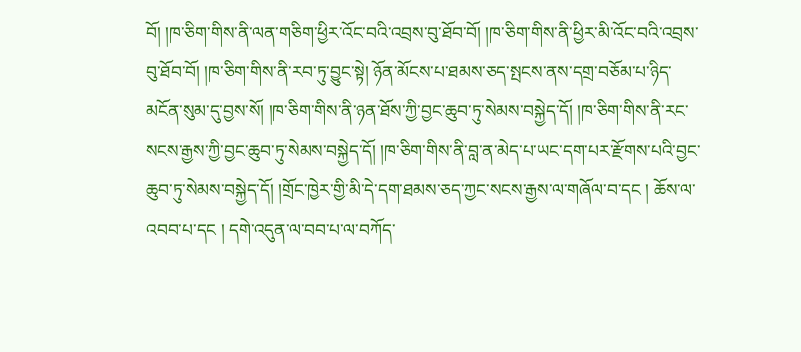བོ། །ཁ་ཅིག་གིས་ནི་ལན་གཅིག་ཕྱིར་འོང་བའི་འབྲས་བུ་ཐོབ་བོ། །ཁ་ཅིག་གིས་ནི་ཕྱིར་མི་འོང་བའི་འབྲས་བུ་ཐོབ་བོ། །ཁ་ཅིག་གིས་ནི་རབ་ཏུ་བྱུང་སྟེ། ཉོན་མོངས་པ་ཐམས་ཅད་སྤངས་ནས་དགྲ་བཅོམ་པ་ཉིད་མངོན་སུམ་དུ་བྱས་སོ། །ཁ་ཅིག་གིས་ནི་ཉན་ཐོས་ཀྱི་བྱང་ཆུབ་ཏུ་སེམས་བསྐྱེད་དོ། །ཁ་ཅིག་གིས་ནི་རང་སངས་རྒྱས་ཀྱི་བྱང་ཆུབ་ཏུ་སེམས་བསྐྱེད་དོ། །ཁ་ཅིག་གིས་ནི་བླ་ན་མེད་པ་ཡང་དག་པར་རྫོགས་པའི་བྱང་ཆུབ་ཏུ་སེམས་བསྐྱེད་དོ། །གྲོང་ཁྱེར་གྱི་མི་དེ་དག་ཐམས་ཅད་ཀྱང་སངས་རྒྱས་ལ་གཞོལ་བ་དང ། ཆོས་ལ་འབབ་པ་དང ། དགེ་འདུན་ལ་བབ་པ་ལ་བཀོད་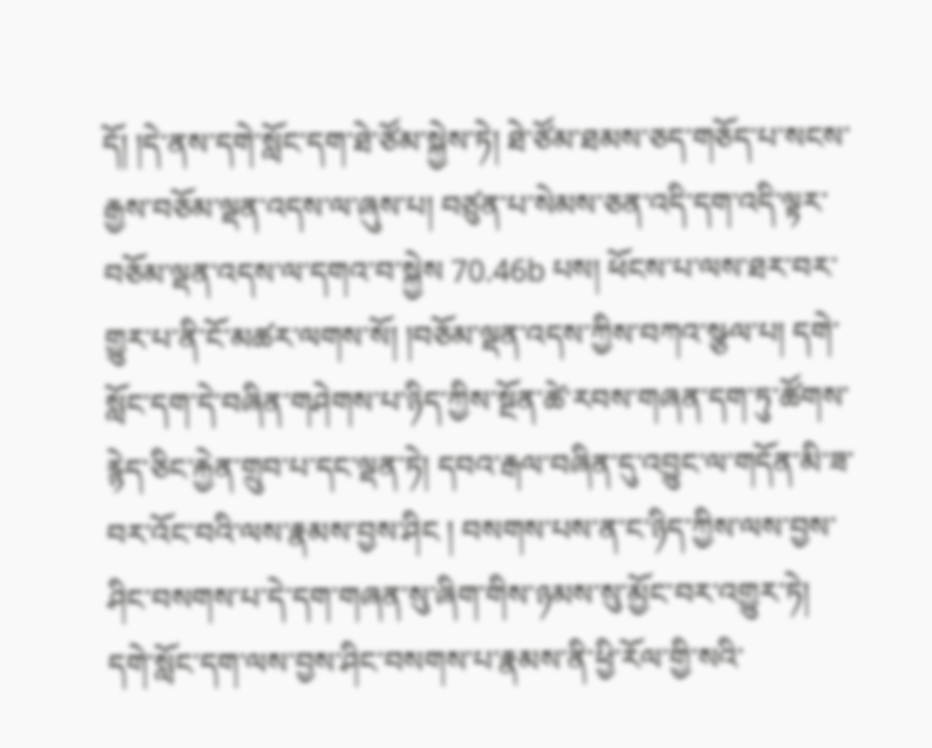དོ། །དེ་ནས་དགེ་སློང་དག་ཐེ་ཙོམ་སྐྱེས་ཏེ། ཐེ་ཙོམ་ཐམས་ཅད་གཅོད་པ་སངས་རྒྱས་བཅོམ་ལྡན་འདས་ལ་ཞུས་པ། བཙུན་པ་སེམས་ཅན་འདི་དག་འདི་ལྟར་བཅོམ་ལྡན་འདས་ལ་དགའ་བ་སྐྱེས 70.46b པས། ཕོངས་པ་ལས་ཐར་བར་གྱུར་པ་ནི་ངོ་མཚར་ལགས་སོ། །བཅོམ་ལྡན་འདས་ཀྱིས་བཀའ་སྩལ་པ། དགེ་སློང་དག་དེ་བཞིན་གཤེགས་པ་ཉིད་ཀྱིས་སྔོན་ཚེ་རབས་གཞན་དག་ཏུ་ཚོགས་རྙེད་ཅིང་རྐྱེན་གྲུབ་པ་དང་ལྡན་ཏེ། དབའ་རྒལ་བཞིན་དུ་འབྱུང་ལ་གདོན་མི་ཟ་བར་འོང་བའི་ལས་རྣམས་བྱས་ཤིང ། བསགས་པས་ན་ང་ཉིད་ཀྱིས་ལས་བྱས་ཤིང་བསགས་པ་དེ་དག་གཞན་སུ་ཞིག་གིས་ཉམས་སུ་མྱོང་བར་འགྱུར་ཏེ། དགེ་སློང་དག་ལས་བྱས་ཤིང་བསགས་པ་རྣམས་ནི་ཕྱི་རོལ་གྱི་སའི་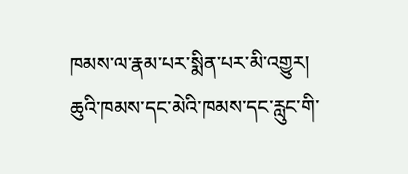ཁམས་ལ་རྣམ་པར་སྨིན་པར་མི་འགྱུར། ཆུའི་ཁམས་དང་མེའི་ཁམས་དང་རླུང་གི་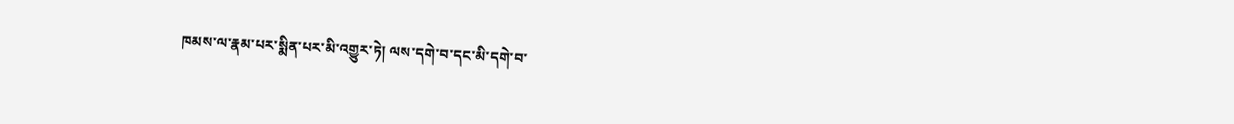ཁམས་ལ་རྣམ་པར་སྨིན་པར་མི་འགྱུར་ཏེ། ལས་དགེ་བ་དང་མི་དགེ་བ་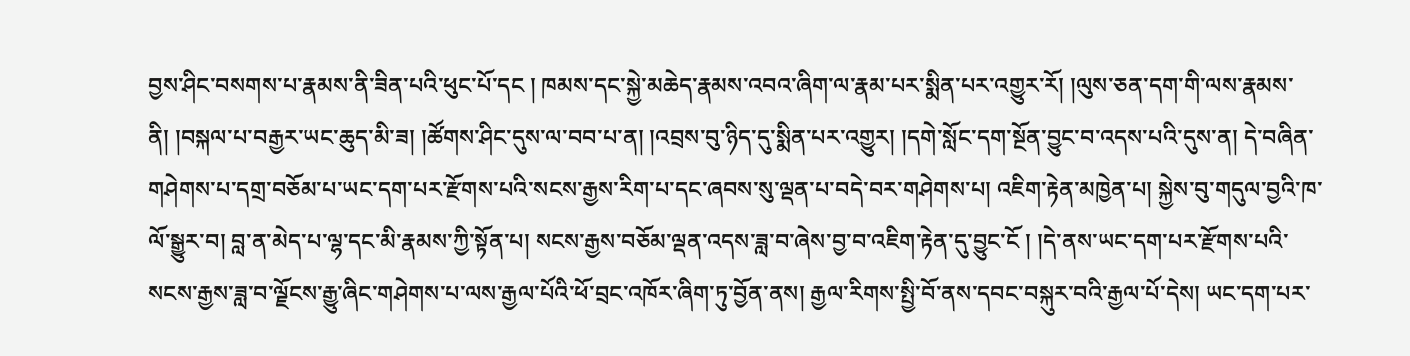བྱས་ཤིང་བསགས་པ་རྣམས་ནི་ཟིན་པའི་ཕུང་པོ་དང ། ཁམས་དང་སྐྱེ་མཆེད་རྣམས་འབའ་ཞིག་ལ་རྣམ་པར་སྨིན་པར་འགྱུར་རོ། །ལུས་ཅན་དག་གི་ལས་རྣམས་ནི། །བསྐལ་པ་བརྒྱར་ཡང་ཆུད་མི་ཟ། །ཚོགས་ཤིང་དུས་ལ་བབ་པ་ན། །འབྲས་བུ་ཉིད་དུ་སྨིན་པར་འགྱུར། །དགེ་སློང་དག་སྔོན་བྱུང་བ་འདས་པའི་དུས་ན། དེ་བཞིན་གཤེགས་པ་དགྲ་བཅོམ་པ་ཡང་དག་པར་རྫོགས་པའི་སངས་རྒྱས་རིག་པ་དང་ཞབས་སུ་ལྡན་པ་བདེ་བར་གཤེགས་པ། འཇིག་རྟེན་མཁྱེན་པ། སྐྱེས་བུ་གདུལ་བྱའི་ཁ་ལོ་སྒྱུར་བ། བླ་ན་མེད་པ་ལྷ་དང་མི་རྣམས་ཀྱི་སྟོན་པ། སངས་རྒྱས་བཅོམ་ལྡན་འདས་ཟླ་བ་ཞེས་བྱ་བ་འཇིག་རྟེན་དུ་བྱུང་ངོ ། །དེ་ནས་ཡང་དག་པར་རྫོགས་པའི་སངས་རྒྱས་ཟླ་བ་ལྗོངས་རྒྱུ་ཞིང་གཤེགས་པ་ལས་རྒྱལ་པོའི་ཕོ་བྲང་འཁོར་ཞིག་ཏུ་བྱོན་ནས། རྒྱལ་རིགས་སྤྱི་བོ་ནས་དབང་བསྐུར་བའི་རྒྱལ་པོ་དེས། ཡང་དག་པར་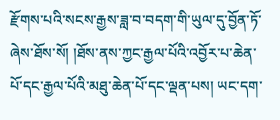རྫོགས་པའི་སངས་རྒྱས་ཟླ་བ་བདག་གི་ཡུལ་དུ་བྱོན་ཏོ་ཞེས་ཐོས་སོ། །ཐོས་ནས་ཀྱང་རྒྱལ་པོའི་འབྱོར་པ་ཆེན་པོ་དང་རྒྱལ་པོའི་མཐུ་ཆེན་པོ་དང་ལྡན་པས། ཡང་དག་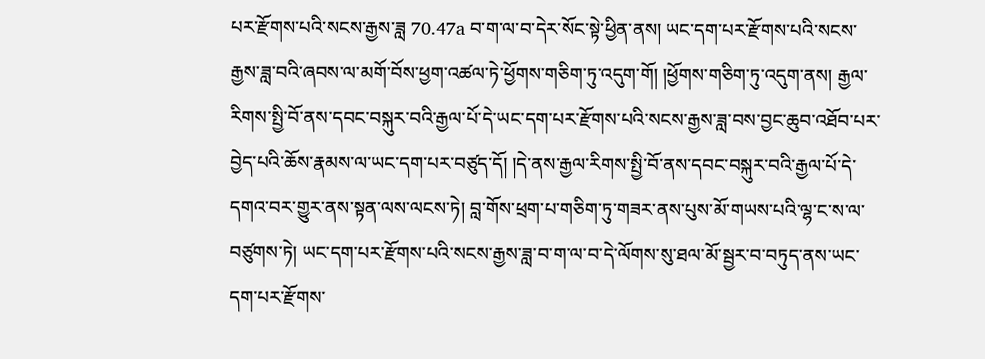པར་རྫོགས་པའི་སངས་རྒྱས་ཟླ 70.47a བ་ག་ལ་བ་དེར་སོང་སྟེ་ཕྱིན་ནས། ཡང་དག་པར་རྫོགས་པའི་སངས་རྒྱས་ཟླ་བའི་ཞབས་ལ་མགོ་བོས་ཕྱག་འཚལ་ཏེ་ཕྱོགས་གཅིག་ཏུ་འདུག་གོ། །ཕྱོགས་གཅིག་ཏུ་འདུག་ནས། རྒྱལ་རིགས་སྤྱི་བོ་ནས་དབང་བསྐུར་བའི་རྒྱལ་པོ་དེ་ཡང་དག་པར་རྫོགས་པའི་སངས་རྒྱས་ཟླ་བས་བྱང་ཆུབ་འཐོབ་པར་བྱེད་པའི་ཆོས་རྣམས་ལ་ཡང་དག་པར་བཙུད་དོ། །དེ་ནས་རྒྱལ་རིགས་སྤྱི་བོ་ནས་དབང་བསྐུར་བའི་རྒྱལ་པོ་དེ་དགའ་བར་གྱུར་ནས་སྟན་ལས་ལངས་ཏེ། བླ་གོས་ཕྲག་པ་གཅིག་ཏུ་གཟར་ནས་པུས་མོ་གཡས་པའི་ལྷ་ང་ས་ལ་བཙུགས་ཏེ། ཡང་དག་པར་རྫོགས་པའི་སངས་རྒྱས་ཟླ་བ་ག་ལ་བ་དེ་ལོགས་སུ་ཐལ་མོ་སྦྱར་བ་བཏུད་ནས་ཡང་དག་པར་རྫོགས་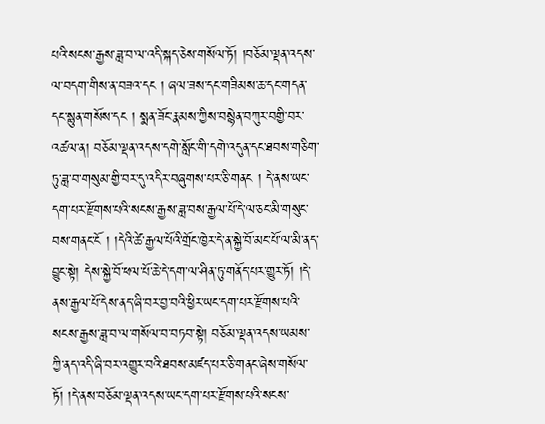པའི་སངས་རྒྱས་ཟླ་བ་ལ་འདི་སྐད་ཅེས་གསོལ་ཏོ། །བཅོམ་ལྡན་འདས་ལ་བདག་གིས་ན་བཟའ་དང ། ཞལ་ཟས་དང་གཟིམས་ཆ་དང་གདན་དང་སྙུན་གསོས་དང ། སྨན་ཟོང་རྣམས་ཀྱིས་བསྙེན་བཀུར་བགྱི་བར་འཚལ་ན། བཅོམ་ལྡན་འདས་དགེ་སློང་གི་དགེ་འདུན་དང་ཐབས་གཅིག་ཏུ་ཟླ་བ་གསུམ་གྱི་བར་དུ་འདིར་བཞུགས་པར་ཅི་གནང ། དེ་ནས་ཡང་དག་པར་རྫོགས་པའི་སངས་རྒྱས་ཟླ་བས་རྒྱལ་པོ་དེ་ལ་ཅང་མི་གསུང་བས་གནང་ངོ ། །དེའི་ཚེ་རྒྱལ་པོའི་གྲོང་ཁྱེར་དེ་ན་སྐྱེ་བོ་མང་པོ་ལ་མི་ནད་བྱུང་སྟེ། དེས་སྐྱེ་བོ་ཕལ་པོ་ཆེ་དེ་དག་ལ་ཤིན་ཏུ་གནོད་པར་གྱུར་ཏོ། །དེ་ནས་རྒྱལ་པོ་དེས་ནད་ཞི་བར་བྱ་བའི་ཕྱིར་ཡང་དག་པར་རྫོགས་པའི་སངས་རྒྱས་ཟླ་བ་ལ་གསོལ་བ་བཏབ་སྟེ། བཅོམ་ལྡན་འདས་ཡམས་ཀྱི་ནད་འདི་ཞི་བར་འགྱུར་བའི་ཐབས་མཛད་པར་ཅི་གནང་ཞེས་གསོལ་ཏོ། །དེ་ནས་བཅོམ་ལྡན་འདས་ཡང་དག་པར་རྫོགས་པའི་སངས་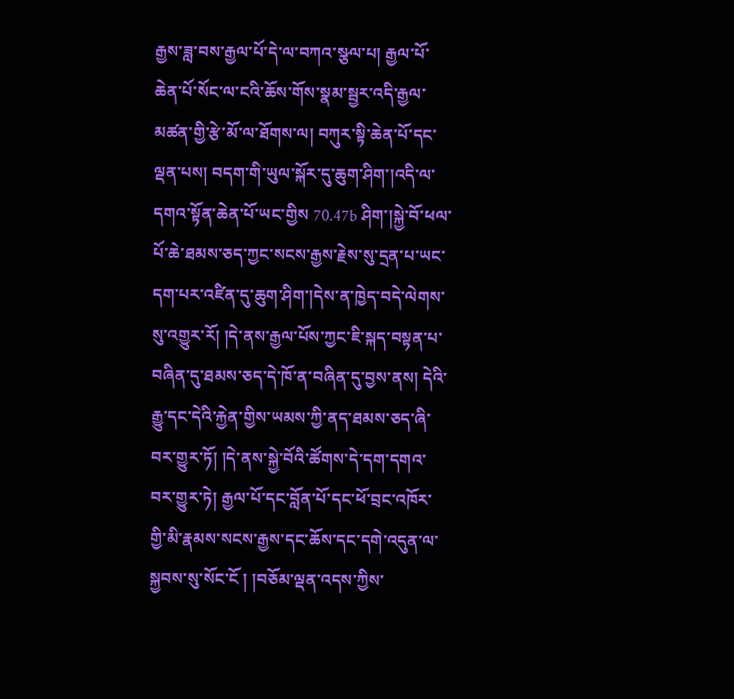རྒྱས་ཟླ་བས་རྒྱལ་པོ་དེ་ལ་བཀའ་སྩལ་པ། རྒྱལ་པོ་ཆེན་པོ་སོང་ལ་ངའི་ཆོས་གོས་སྣམ་སྦྱར་འདི་རྒྱལ་མཚན་གྱི་རྩེ་མོ་ལ་ཐོགས་ལ། བཀུར་སྟི་ཆེན་པོ་དང་ལྡན་པས། བདག་གི་ཡུལ་སྐོར་དུ་ཆུག་ཤིག་།འདི་ལ་དགའ་སྟོན་ཆེན་པོ་ཡང་གྱིས 70.47b ཤིག་།སྐྱེ་བོ་ཕལ་པོ་ཆེ་ཐམས་ཅད་ཀྱང་སངས་རྒྱས་རྗེས་སུ་དྲན་པ་ཡང་དག་པར་འཛིན་དུ་ཆུག་ཤིག་།དེས་ན་ཁྱེད་བདེ་ལེགས་སུ་འགྱུར་རོ། །དེ་ནས་རྒྱལ་པོས་ཀྱང་ཇི་སྐད་བསྟན་པ་བཞིན་དུ་ཐམས་ཅད་དེ་ཁོ་ན་བཞིན་དུ་བྱས་ནས། དེའི་རྒྱུ་དང་དེའི་རྐྱེན་གྱིས་ཡམས་ཀྱི་ནད་ཐམས་ཅད་ཞི་བར་གྱུར་ཏོ། །དེ་ནས་སྐྱེ་བོའི་ཚོགས་དེ་དག་དགའ་བར་གྱུར་ཏེ། རྒྱལ་པོ་དང་བློན་པོ་དང་ཕོ་བྲང་འཁོར་གྱི་མི་རྣམས་སངས་རྒྱས་དང་ཆོས་དང་དགེ་འདུན་ལ་སྐྱབས་སུ་སོང་ངོ ། །བཅོམ་ལྡན་འདས་ཀྱིས་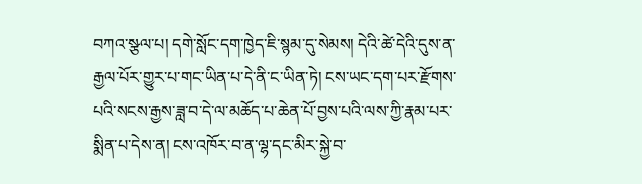བཀའ་སྩལ་པ། དགེ་སློང་དག་ཁྱེད་ཇི་སྙམ་དུ་སེམས། དེའི་ཚེ་དེའི་དུས་ན་རྒྱལ་པོར་གྱུར་པ་གང་ཡིན་པ་དེ་ནི་ང་ཡིན་ཏེ། ངས་ཡང་དག་པར་རྫོགས་པའི་སངས་རྒྱས་ཟླ་བ་དེ་ལ་མཆོད་པ་ཆེན་པོ་བྱས་པའི་ལས་ཀྱི་རྣམ་པར་སྨིན་པ་དེས་ན། ངས་འཁོར་བ་ན་ལྷ་དང་མིར་སྐྱེ་བ་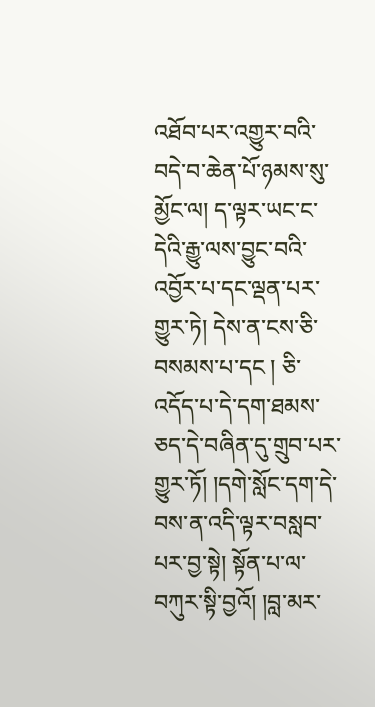འཐོབ་པར་འགྱུར་བའི་བདེ་བ་ཆེན་པོ་ཉམས་སུ་མྱོང་ལ། ད་ལྟར་ཡང་ང་དེའི་རྒྱུ་ལས་བྱུང་བའི་འབྱོར་པ་དང་ལྡན་པར་གྱུར་ཏེ། དེས་ན་ངས་ཅི་བསམས་པ་དང ། ཅི་འདོད་པ་དེ་དག་ཐམས་ཅད་དེ་བཞིན་དུ་གྲུབ་པར་གྱུར་ཏོ། །དགེ་སློང་དག་དེ་བས་ན་འདི་ལྟར་བསླབ་པར་བྱ་སྟེ། སྟོན་པ་ལ་བཀུར་སྟི་བྱའོ། །བླ་མར་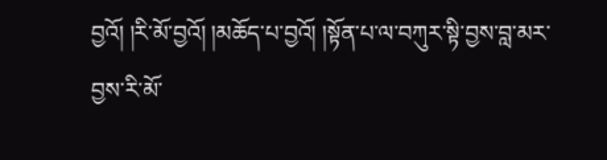བྱའོ། །རི་མོ་བྱའོ། །མཆོད་པ་བྱའོ། །སྟོན་པ་ལ་བཀུར་སྟི་བྱས་བླ་མར་བྱས་རི་མོ་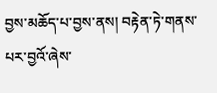བྱས་མཆོད་པ་བྱས་ནས། བརྟེན་ཏེ་གནས་པར་བྱའོ་ཞེས་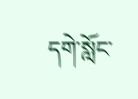དགེ་སློང་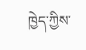ཁྱེད་ཀྱིས་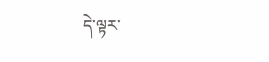དེ་ལྟར་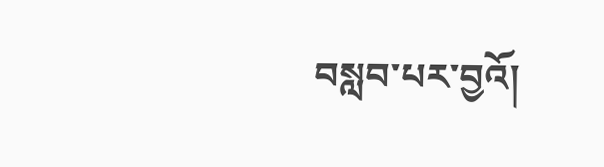བསླབ་པར་བྱའོ།